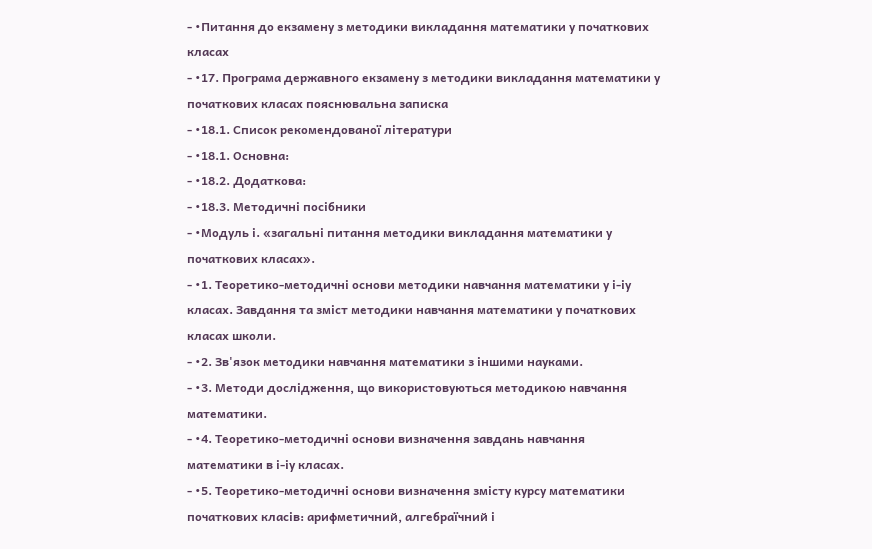- •Питання до екзамену з методики викладання математики у початкових класах
- •17. Програма державного екзамену з методики викладання математики у початкових класах пояснювальна записка
- •18.1. Список рекомендованої літератури
- •18.1. Основна:
- •18.2. Додаткова:
- •18.3. Методичні посібники
- •Модуль і. «загальні питання методики викладання математики у початкових класах».
- •1. Теоретико-методичні основи методики навчання математики у і-іу класах. Завдання та зміст методики навчання математики у початкових класах школи.
- •2. Зв'язок методики навчання математики з іншими науками.
- •3. Методи дослідження, що використовуються методикою навчання математики.
- •4. Теоретико-методичні основи визначення завдань навчання математики в і-іу класах.
- •5. Теоретико-методичні основи визначення змісту курсу математики початкових класів: арифметичний, алгебраїчний і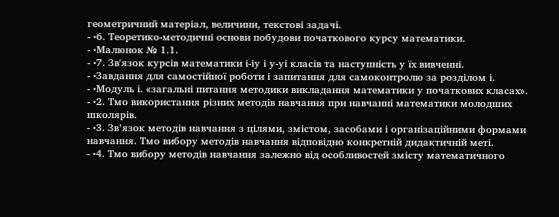геометричний матеріал, величини, текстові задачі.
- •6. Теоретико-методичні основи побудови початкового курсу математики.
- •Малюнок № 1.1.
- •7. Зв'язок курсів математики і-іу і у-уі класів та наступність у їх вивченні.
- •Завдання для самостійної роботи і запитання для самоконтролю за розділом і.
- •Модуль і. «загальні питання методики викладання математики у початкових класах».
- •2. Тмо використання різних методів навчання при навчанні математики молодших школярів.
- •3. Зв’язок методів навчання з цілями, змістом, засобами і організаційними формами навчання. Тмо вибору методів навчання відповідно конкретній дидактичній меті.
- •4. Тмо вибору методів навчання залежно від особливостей змісту математичного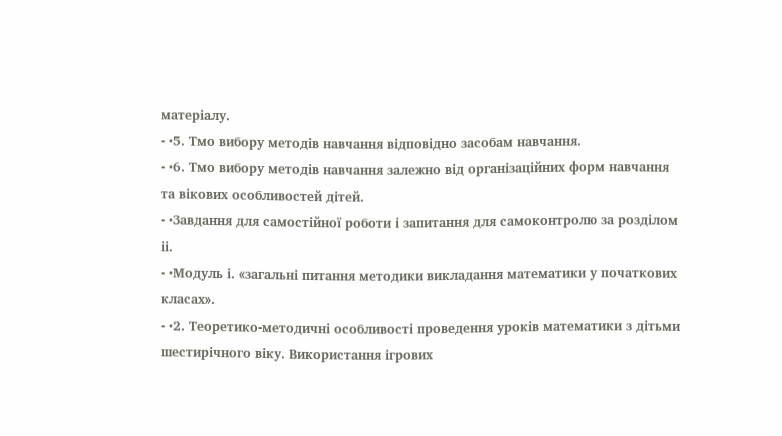матеріалу.
- •5. Тмо вибору методів навчання відповідно засобам навчання.
- •6. Тмо вибору методів навчання залежно від організаційних форм навчання та вікових особливостей дітей.
- •Завдання для самостійної роботи і запитання для самоконтролю за розділом іі.
- •Модуль і. «загальні питання методики викладання математики у початкових класах».
- •2. Теоретико-методичні особливості проведення уроків математики з дітьми шестирічного віку. Використання ігрових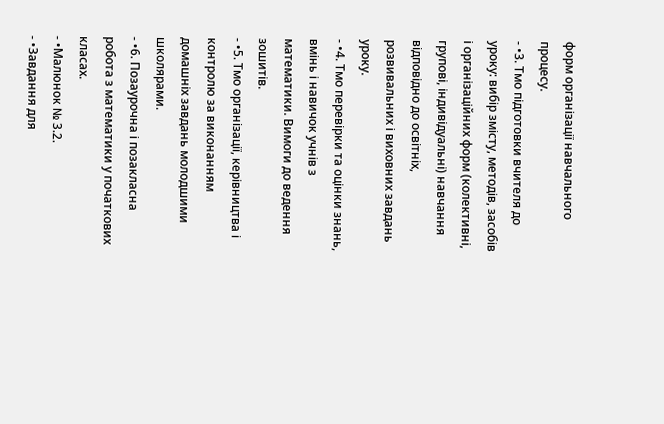форм організації навчального процесу.
- •3. Тмо підготовки вчителя до уроку: вибір змісту, методів, засобів і організаційних форм (колективні, групові, індивідуальні) навчання відповідно до освітніх, розвивальних і виховних завдань уроку.
- •4. Тмо перевірки та оцінки знань, вмінь і навичок учнів з математики. Вимоги до ведення зошитів.
- •5. Тмо організації, керівництва і контролю за виконанням домашніх завдань молодшими школярами.
- •6. Позаурочна і позакласна робота з математики у початкових класах.
- •Малюнок № 3.2.
- •Завдання для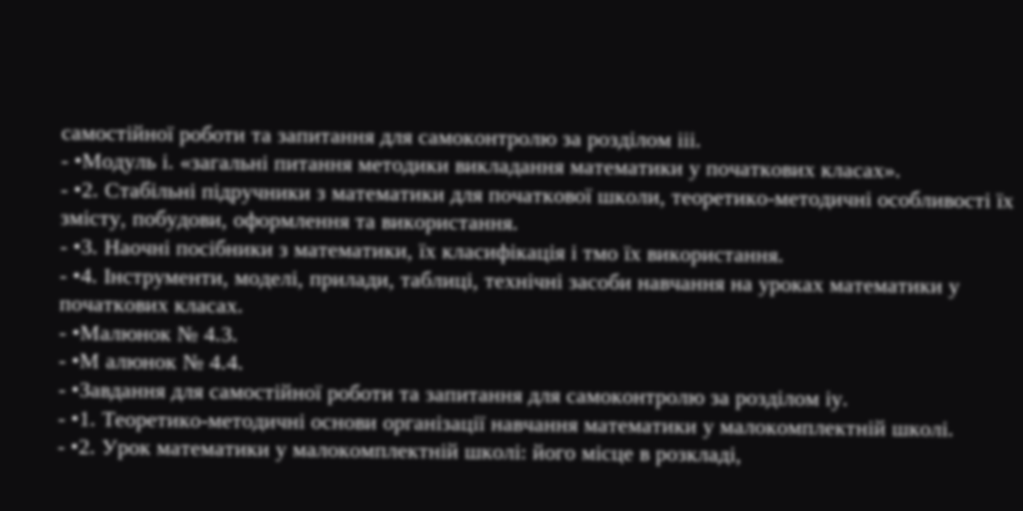самостійної роботи та запитання для самоконтролю за розділом ііі.
- •Модуль і. «загальні питання методики викладання математики у початкових класах».
- •2. Стабільні підручники з математики для початкової школи, теоретико-методичні особливості їх змісту, побудови, оформлення та використання.
- •3. Наочні посібники з математики, їх класифікація і тмо їх використання.
- •4. Інструменти, моделі, прилади, таблиці, технічні засоби навчання на уроках математики у початкових класах.
- •Малюнок № 4.3.
- •М алюнок № 4.4.
- •Завдання для самостійної роботи та запитання для самоконтролю за розділом іу.
- •1. Теоретико-методичні основи організації навчання математики у малокомплектній школі.
- •2. Урок математики у малокомплектній школі: його місце в розкладі,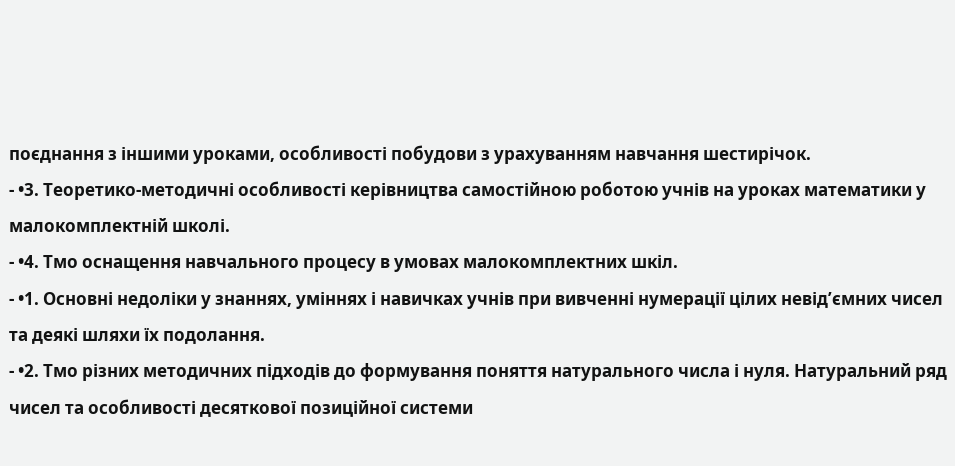поєднання з іншими уроками, особливості побудови з урахуванням навчання шестирічок.
- •3. Теоретико-методичні особливості керівництва самостійною роботою учнів на уроках математики у малокомплектній школі.
- •4. Тмо оснащення навчального процесу в умовах малокомплектних шкіл.
- •1. Основні недоліки у знаннях, уміннях і навичках учнів при вивченні нумерації цілих невід’ємних чисел та деякі шляхи їх подолання.
- •2. Тмо різних методичних підходів до формування поняття натурального числа і нуля. Натуральний ряд чисел та особливості десяткової позиційної системи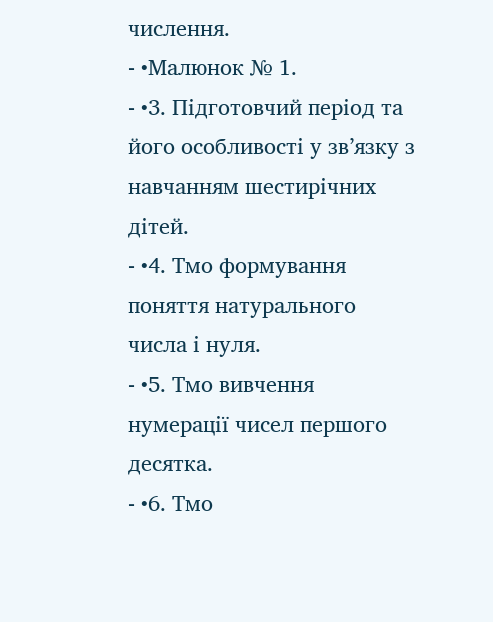числення.
- •Малюнок № 1.
- •3. Підготовчий період та його особливості у зв’язку з навчанням шестирічних дітей.
- •4. Тмо формування поняття натурального числа і нуля.
- •5. Тмо вивчення нумерації чисел першого десятка.
- •6. Тмо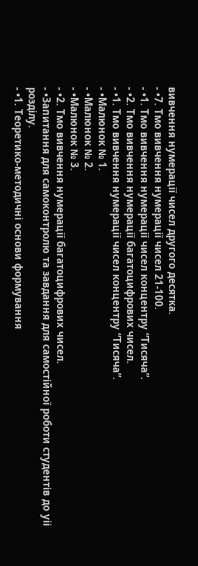вивчення нумерації чисел другого десятка.
- •7. Тмо вивчення нумерації чисел 21-100.
- •1. Тмо вивчення нумерації чисел концентру “Тисяча”.
- •2. Тмо вивчення нумерації багатоцифрових чисел.
- •1. Тмо вивчення нумерації чисел концентру “Тисяча”.
- •Малюнок № 1.
- •Малюнок № 2.
- •Малюнок № 3.
- •2. Тмо вивчення нумерації багатоцифрових чисел.
- •Запитання для самоконтролю та завдання для самостійної роботи студентів до уіі розділу.
- •1. Теоретико-методичні основи формування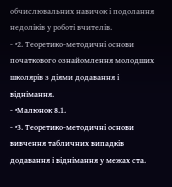обчислювальних навичок і подолання недоліків у роботі вчителів.
- •2. Теоретико-методичні основи початкового ознайомлення молодших школярів з діями додавання і віднімання.
- •Малюнок 8.1.
- •3. Теоретико-методичні основи вивчення табличних випадків додавання і віднімання у межах ста.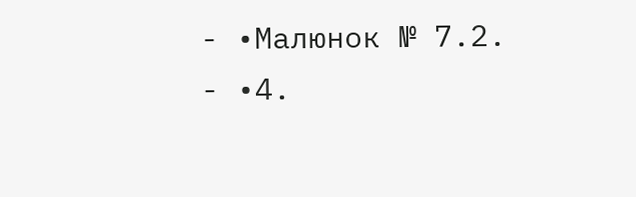- •Малюнок № 7.2.
- •4.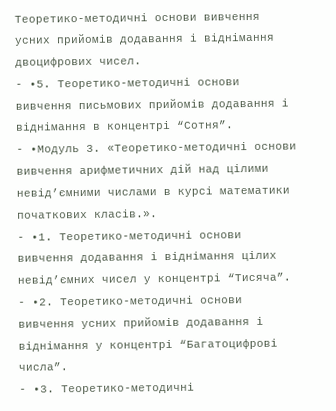Теоретико-методичні основи вивчення усних прийомів додавання і віднімання двоцифрових чисел.
- •5. Теоретико-методичні основи вивчення письмових прийомів додавання і віднімання в концентрі “Сотня”.
- •Модуль 3. «Теоретико-методичні основи вивчення арифметичних дій над цілими невід’ємними числами в курсі математики початкових класів.».
- •1. Теоретико-методичні основи вивчення додавання і віднімання цілих невід’ємних чисел у концентрі “Тисяча”.
- •2. Теоретико-методичні основи вивчення усних прийомів додавання і віднімання у концентрі “Багатоцифрові числа”.
- •3. Теоретико-методичні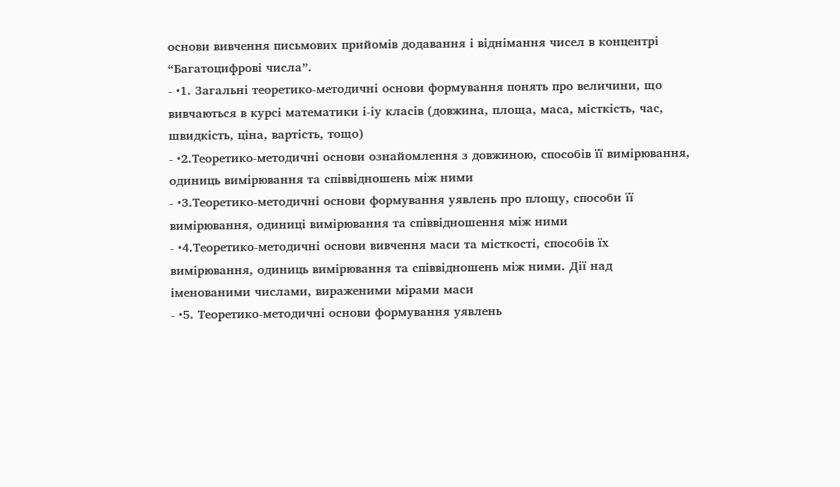основи вивчення письмових прийомів додавання і віднімання чисел в концентрі “Багатоцифрові числа”.
- •1. Загальні теоретико-методичні основи формування понять про величини, що вивчаються в курсі математики і-іу класів (довжина, площа, маса, місткість, час, швидкість, ціна, вартість, тощо)
- •2.Теоретико-методичні основи ознайомлення з довжиною, способів її вимірювання, одиниць вимірювання та співвідношень між ними
- •3.Теоретико-методичні основи формування уявлень про площу, способи її вимірювання, одиниці вимірювання та співвідношення між ними
- •4.Теоретико-методичні основи вивчення маси та місткості, способів їх вимірювання, одиниць вимірювання та співвідношень між ними. Дії над іменованими числами, вираженими мірами маси
- •5. Теоретико-методичні основи формування уявлень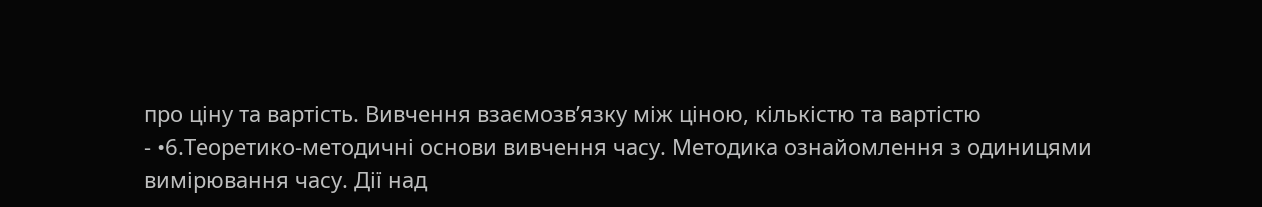про ціну та вартість. Вивчення взаємозв’язку між ціною, кількістю та вартістю
- •6.Теоретико-методичні основи вивчення часу. Методика ознайомлення з одиницями вимірювання часу. Дії над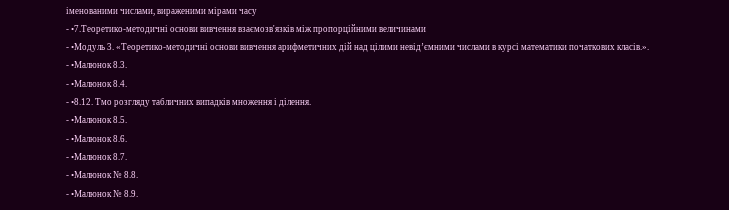іменованими числами, вираженими мірами часу
- •7.Теоретико-методичні основи вивчення взаємозв'язків між пропорційними величинами
- •Модуль 3. «Теоретико-методичні основи вивчення арифметичних дій над цілими невід’ємними числами в курсі математики початкових класів.».
- •Малюнок 8.3.
- •Малюнок 8.4.
- •8.12. Тмо розгляду табличних випадків множення і ділення.
- •Малюнок 8.5.
- •Малюнок 8.6.
- •Малюнок 8.7.
- •Малюнок № 8.8.
- •Малюнок № 8.9.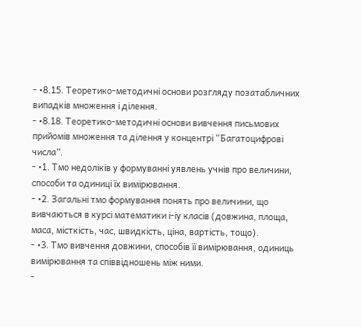- •8.15. Теоретико-методичні основи розгляду позатабличних випадків множення і ділення.
- •8.18. Теоретико-методичні основи вивчення письмових прийомів множення та ділення у концентрі “Багатоцифрові числа”.
- •1. Тмо недоліків у формуванні уявлень учнів про величини, способи та одиниці їх вимірювання.
- •2. Загальні тмо формування понять про величини, що вивчаються в курсі математики і-іу класів (довжина, площа, маса, місткість, час, швидкість, ціна, вартість, тощо).
- •3. Тмо вивчення довжини, способів її вимірювання, одиниць вимірювання та співвідношень між ними.
-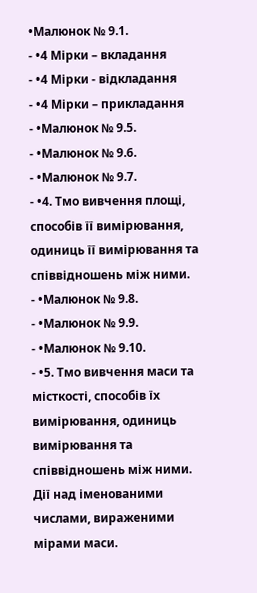•Малюнок № 9.1.
- •4 Мірки – вкладання
- •4 Мірки - відкладання
- •4 Мірки – прикладання
- •Малюнок № 9.5.
- •Малюнок № 9.6.
- •Малюнок № 9.7.
- •4. Тмо вивчення площі, способів її вимірювання, одиниць її вимірювання та співвідношень між ними.
- •Малюнок № 9.8.
- •Малюнок № 9.9.
- •Малюнок № 9.10.
- •5. Тмо вивчення маси та місткості, способів їх вимірювання, одиниць вимірювання та співвідношень між ними. Дії над іменованими числами, вираженими мірами маси.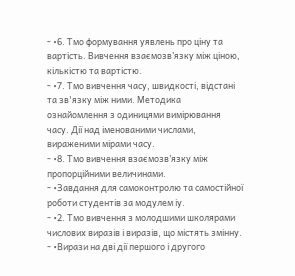- •6. Тмо формування уявлень про ціну та вартість. Вивчення взаємозв’язку між ціною, кількістю та вартістю.
- •7. Тмо вивчення часу, швидкості, відстані та зв'язку між ними. Методика ознайомлення з одиницями вимірювання часу. Дії над іменованими числами, вираженими мірами часу.
- •8. Тмо вивчення взаємозв’язку між пропорційними величинами.
- •Завдання для самоконтролю та самостійної роботи студентів за модулем іу.
- •2. Тмо вивчення з молодшими школярами числових виразів і виразів, що містять змінну.
- •Вирази на дві дії першого і другого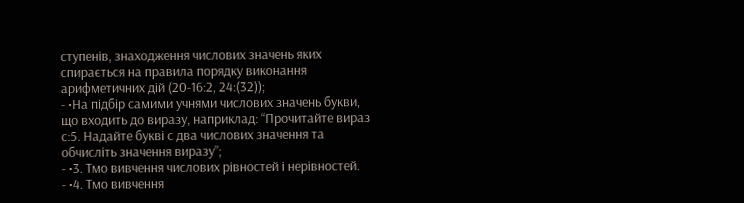ступенів, знаходження числових значень яких спирається на правила порядку виконання арифметичних дій (20-16:2, 24:(32));
- •На підбір самими учнями числових значень букви, що входить до виразу, наприклад: “Прочитайте вираз с:5. Надайте букві с два числових значення та обчисліть значення виразу”;
- •3. Тмо вивчення числових рівностей і нерівностей.
- •4. Тмо вивчення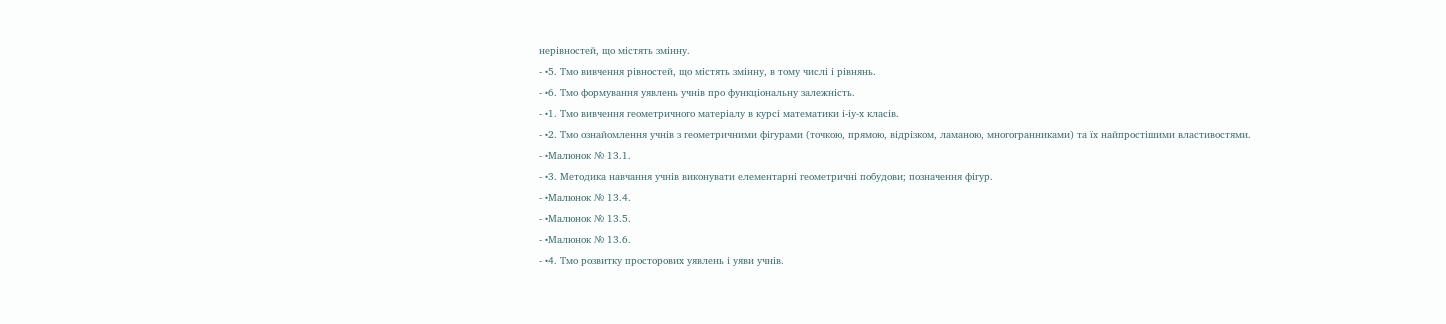нерівностей, що містять змінну.
- •5. Тмо вивчення рівностей, що містять змінну, в тому числі і рівнянь.
- •6. Тмо формування уявлень учнів про функціональну залежність.
- •1. Тмо вивчення геометричного матеріалу в курсі математики і-іу-х класів.
- •2. Тмо ознайомлення учнів з геометричними фігурами (точкою, прямою, відрізком, ламаною, многогранниками) та їх найпростішими властивостями.
- •Малюнок № 13.1.
- •3. Методика навчання учнів виконувати елементарні геометричні побудови; позначення фігур.
- •Малюнок № 13.4.
- •Малюнок № 13.5.
- •Малюнок № 13.6.
- •4. Тмо розвитку просторових уявлень і уяви учнів.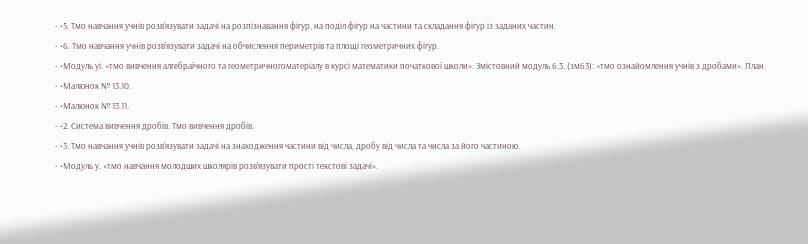- •5. Тмо навчання учнів розв’язувати задачі на розпізнавання фігур, на поділ фігур на частини та складання фігур із заданих частин.
- •6. Тмо навчання учнів розв’язувати задачі на обчислення периметрів та площі геометричних фігур.
- •Модуль уі. «тмо вивчення алгебраїчного та геометричногоматеріалу в курсі математики початкової школи». Змістовний модуль 6.3. (зм63): «тмо ознайомлення учнів з дробами». План.
- •Малюнок № 13.10.
- •Малюнок № 13.11.
- •2. Система вивчення дробів. Тмо вивчення дробів.
- •3. Тмо навчання учнів розв’язувати задачі на знаходження частини від числа, дробу від числа та числа за його частиною.
- •Модуль у. «тмо навчання молодших школярів розв’язувати прості текстові задачі».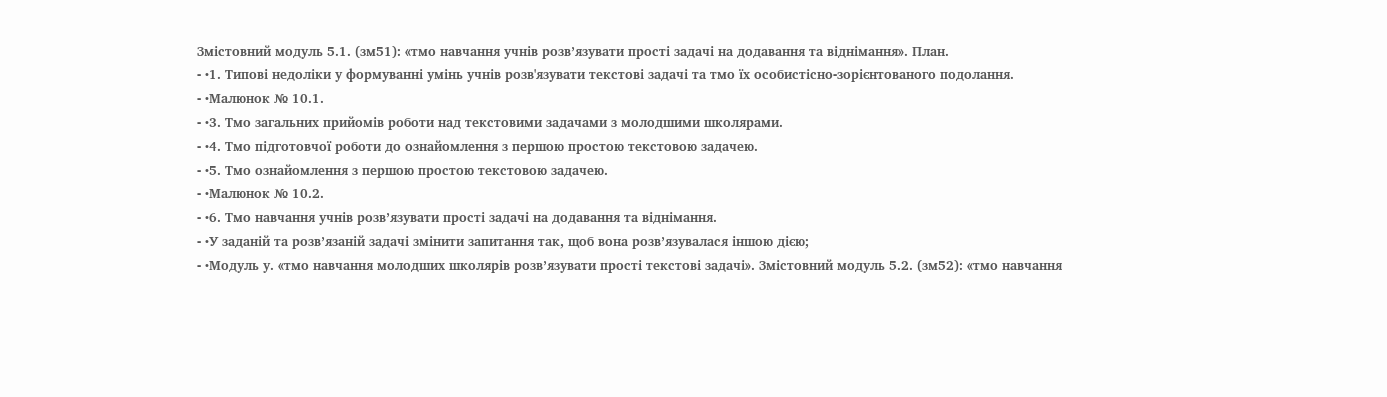Змістовний модуль 5.1. (зм51): «тмо навчання учнів розв’язувати прості задачі на додавання та віднімання». План.
- •1. Типові недоліки у формуванні умінь учнів розв'язувати текстові задачі та тмо їх особистісно-зорієнтованого подолання.
- •Малюнок № 10.1.
- •3. Тмо загальних прийомів роботи над текстовими задачами з молодшими школярами.
- •4. Тмо підготовчої роботи до ознайомлення з першою простою текстовою задачею.
- •5. Тмо ознайомлення з першою простою текстовою задачею.
- •Малюнок № 10.2.
- •6. Тмо навчання учнів розв’язувати прості задачі на додавання та віднімання.
- •У заданій та розв’язаній задачі змінити запитання так, щоб вона розв’язувалася іншою дією;
- •Модуль у. «тмо навчання молодших школярів розв’язувати прості текстові задачі». Змістовний модуль 5.2. (зм52): «тмо навчання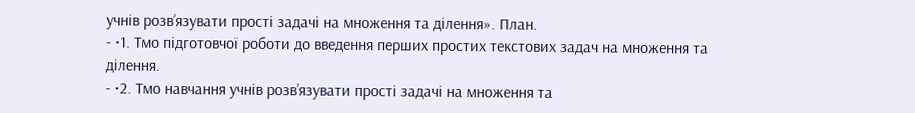учнів розв’язувати прості задачі на множення та ділення». План.
- •1. Тмо підготовчої роботи до введення перших простих текстових задач на множення та ділення.
- •2. Тмо навчання учнів розв’язувати прості задачі на множення та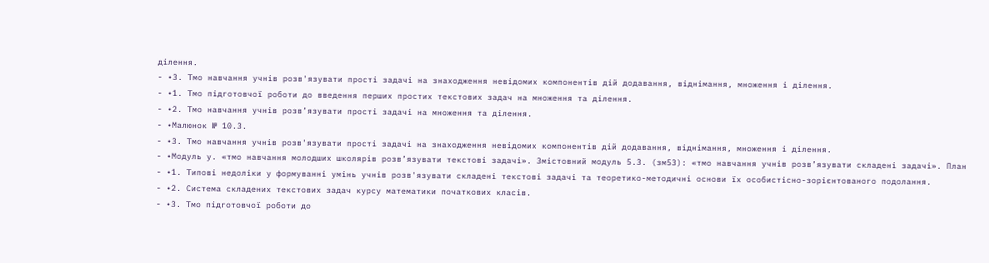ділення.
- •3. Тмо навчання учнів розв'язувати прості задачі на знаходження невідомих компонентів дій додавання, віднімання, множення і ділення.
- •1. Тмо підготовчої роботи до введення перших простих текстових задач на множення та ділення.
- •2. Тмо навчання учнів розв’язувати прості задачі на множення та ділення.
- •Малюнок № 10.3.
- •3. Тмо навчання учнів розв'язувати прості задачі на знаходження невідомих компонентів дій додавання, віднімання, множення і ділення.
- •Модуль у. «тмо навчання молодших школярів розв’язувати текстові задачі». Змістовний модуль 5.3. (зм53): «тмо навчання учнів розв’язувати складені задачі». План
- •1. Типові недоліки у формуванні умінь учнів розв'язувати складені текстові задачі та теоретико-методичні основи їх особистісно-зорієнтованого подолання.
- •2. Система складених текстових задач курсу математики початкових класів.
- •3. Тмо підготовчої роботи до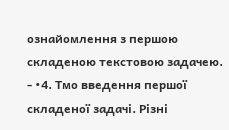ознайомлення з першою складеною текстовою задачею.
- •4. Тмо введення першої складеної задачі. Різні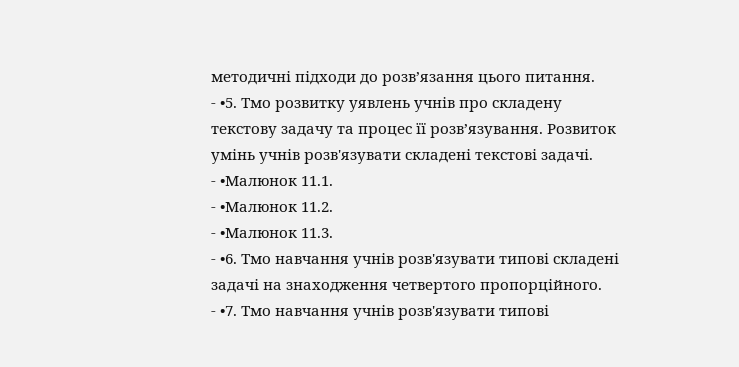методичні підходи до розв’язання цього питання.
- •5. Тмо розвитку уявлень учнів про складену текстову задачу та процес її розв’язування. Розвиток умінь учнів розв'язувати складені текстові задачі.
- •Малюнок 11.1.
- •Малюнок 11.2.
- •Малюнок 11.3.
- •6. Тмо навчання учнів розв'язувати типові складені задачі на знаходження четвертого пропорційного.
- •7. Тмо навчання учнів розв'язувати типові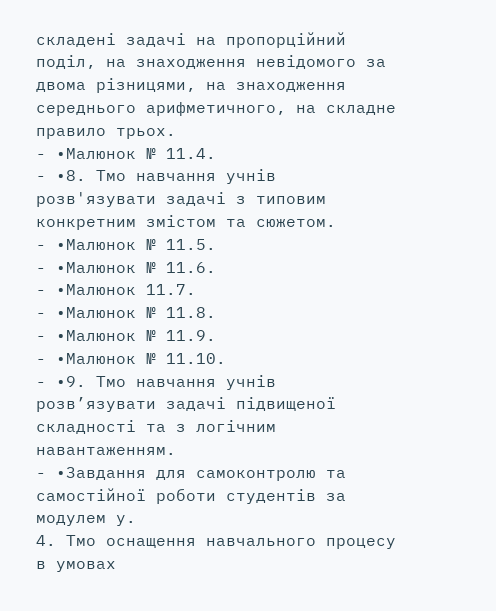складені задачі на пропорційний поділ, на знаходження невідомого за двома різницями, на знаходження середнього арифметичного, на складне правило трьох.
- •Малюнок № 11.4.
- •8. Тмо навчання учнів розв'язувати задачі з типовим конкретним змістом та сюжетом.
- •Малюнок № 11.5.
- •Малюнок № 11.6.
- •Малюнок 11.7.
- •Малюнок № 11.8.
- •Малюнок № 11.9.
- •Малюнок № 11.10.
- •9. Тмо навчання учнів розв’язувати задачі підвищеної складності та з логічним навантаженням.
- •Завдання для самоконтролю та самостійної роботи студентів за модулем у.
4. Тмо оснащення навчального процесу в умовах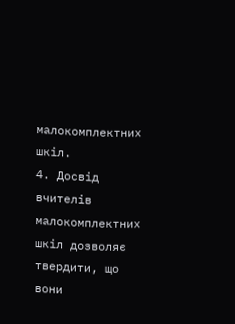малокомплектних шкіл.
4. Досвід вчителів малокомплектних шкіл дозволяє твердити, що вони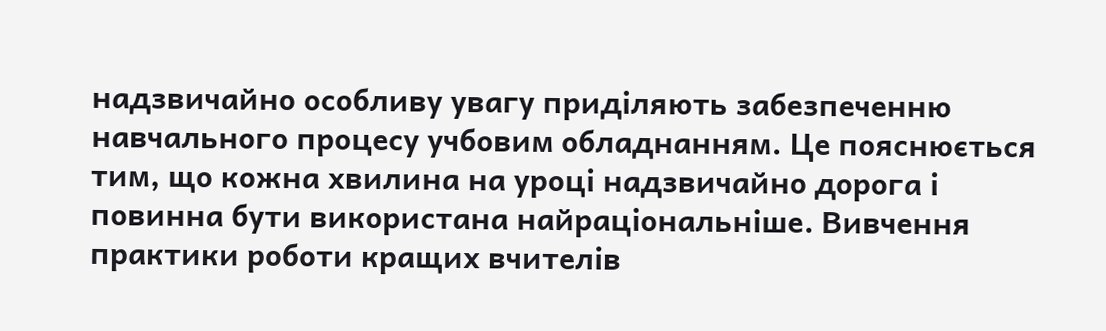надзвичайно особливу увагу приділяють забезпеченню навчального процесу учбовим обладнанням. Це пояснюється тим, що кожна хвилина на уроці надзвичайно дорога і повинна бути використана найраціональніше. Вивчення практики роботи кращих вчителів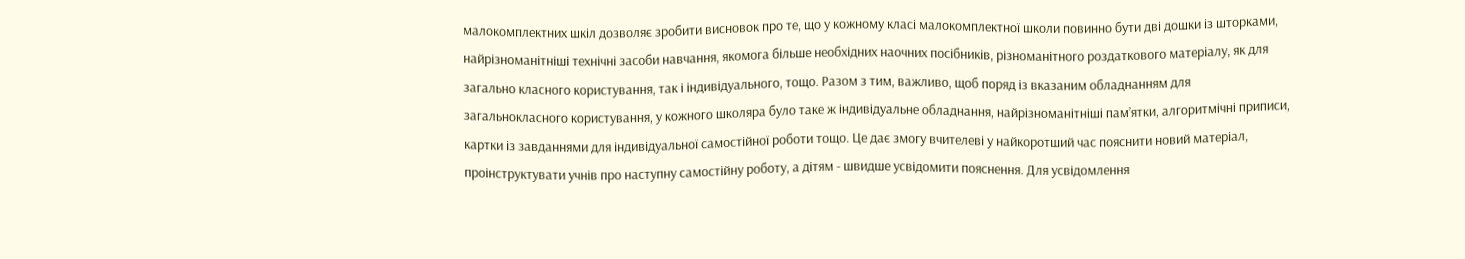малокомплектних шкіл дозволяє зробити висновок про те, що у кожному класі малокомплектної школи повинно бути дві дошки із шторками, найрізноманітніші технічні засоби навчання, якомога більше необхідних наочних посібників, різноманітного роздаткового матеріалу, як для загально класного користування, так і індивідуального, тощо. Разом з тим, важливо, щоб поряд із вказаним обладнанням для загальнокласного користування, у кожного школяра було таке ж індивідуальне обладнання, найрізноманітніші пам’ятки, алгоритмічні приписи, картки із завданнями для індивідуальної самостійної роботи тощо. Це дає змогу вчителеві у найкоротший час пояснити новий матеріал, проінструктувати учнів про наступну самостійну роботу, а дітям - швидше усвідомити пояснення. Для усвідомлення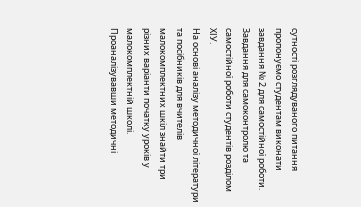сутності розглядуваного питання пропонуємо студентам виконати завдання № 2 для самостійної роботи.
Завдання для самоконтролю та самостійної роботи студентів розділом ХІУ.
На основі аналізу методичної літератури та посібників для вчителів малокомплектних шкіл знайти три різних варіанти початку уроків у малокомплектній школі.
Проаналізувавши методичні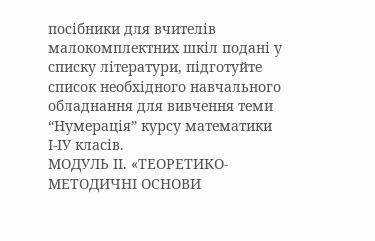посібники для вчителів малокомплектних шкіл подані у списку літератури, підготуйте список необхідного навчального обладнання для вивчення теми “Нумерація” курсу математики І-ІУ класів.
МОДУЛЬ ІІ. «ТЕОРЕТИКО-МЕТОДИЧНІ ОСНОВИ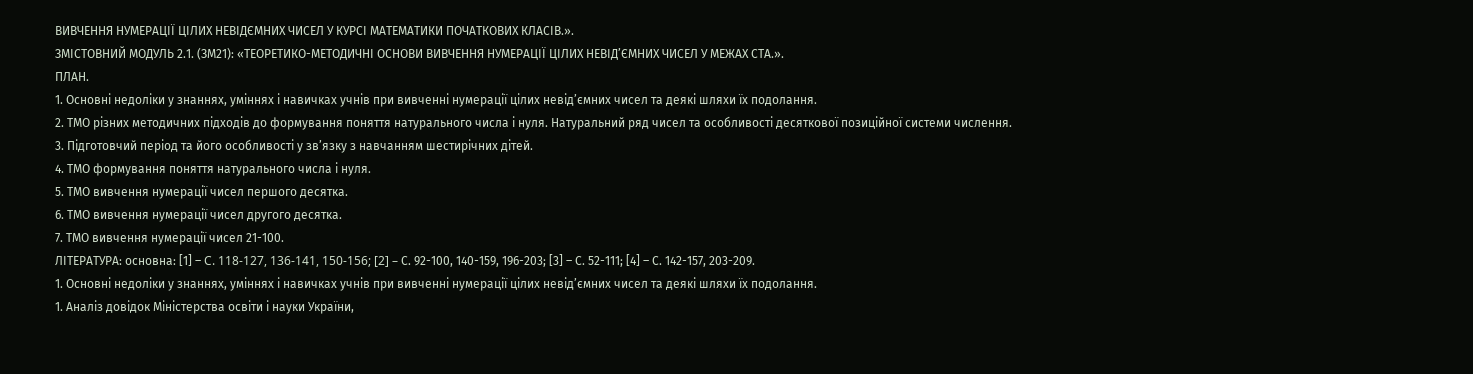ВИВЧЕННЯ НУМЕРАЦІЇ ЦІЛИХ НЕВІДЄМНИХ ЧИСЕЛ У КУРСІ МАТЕМАТИКИ ПОЧАТКОВИХ КЛАСІВ.».
ЗМІСТОВНИЙ МОДУЛЬ 2.1. (ЗМ21): «ТЕОРЕТИКО-МЕТОДИЧНІ ОСНОВИ ВИВЧЕННЯ НУМЕРАЦІЇ ЦІЛИХ НЕВІД’ЄМНИХ ЧИСЕЛ У МЕЖАХ СТА.».
ПЛАН.
1. Основні недоліки у знаннях, уміннях і навичках учнів при вивченні нумерації цілих невід’ємних чисел та деякі шляхи їх подолання.
2. ТМО різних методичних підходів до формування поняття натурального числа і нуля. Натуральний ряд чисел та особливості десяткової позиційної системи числення.
3. Підготовчий період та його особливості у зв’язку з навчанням шестирічних дітей.
4. ТМО формування поняття натурального числа і нуля.
5. ТМО вивчення нумерації чисел першого десятка.
6. ТМО вивчення нумерації чисел другого десятка.
7. ТМО вивчення нумерації чисел 21-100.
ЛІТЕРАТУРА: основна: [1] – C. 118-127, 136-141, 150-156; [2] – С. 92-100, 140-159, 196-203; [3] – С. 52-111; [4] – С. 142-157, 203-209.
1. Основні недоліки у знаннях, уміннях і навичках учнів при вивченні нумерації цілих невід’ємних чисел та деякі шляхи їх подолання.
1. Аналіз довідок Міністерства освіти і науки України,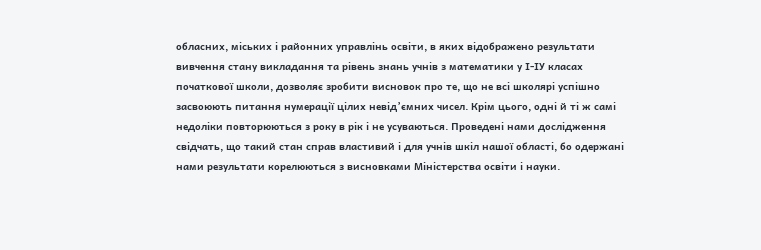обласних, міських і районних управлінь освіти, в яких відображено результати вивчення стану викладання та рівень знань учнів з математики у І-ІУ класах початкової школи, дозволяє зробити висновок про те, що не всі школярі успішно засвоюють питання нумерації цілих невід’ємних чисел. Крім цього, одні й ті ж самі недоліки повторюються з року в рік і не усуваються. Проведені нами дослідження свідчать, що такий стан справ властивий і для учнів шкіл нашої області, бо одержані нами результати корелюються з висновками Міністерства освіти і науки.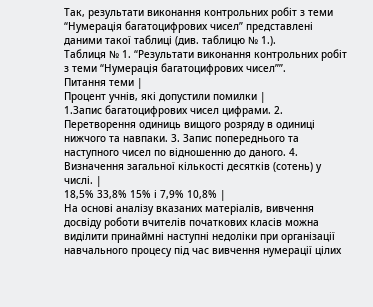Так, результати виконання контрольних робіт з теми “Нумерація багатоцифрових чисел” представлені даними такої таблиці (див. таблицю № 1.).
Таблиця № 1. “Результати виконання контрольних робіт з теми “Нумерація багатоцифрових чисел””.
Питання теми |
Процент учнів, які допустили помилки |
1.Запис багатоцифрових чисел цифрами. 2. Перетворення одиниць вищого розряду в одиниці нижчого та навпаки. 3. Запис попереднього та наступного чисел по відношенню до даного. 4. Визначення загальної кількості десятків (сотень) у числі. |
18,5% 33,8% 15% і 7,9% 10,8% |
На основі аналізу вказаних матеріалів, вивчення досвіду роботи вчителів початкових класів можна виділити принаймні наступні недоліки при організації навчального процесу під час вивчення нумерації цілих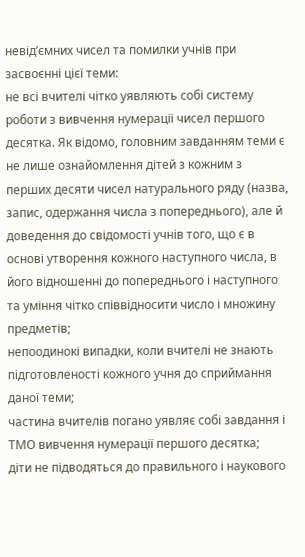невід’ємних чисел та помилки учнів при засвоєнні цієї теми:
не всі вчителі чітко уявляють собі систему роботи з вивчення нумерації чисел першого десятка. Як відомо, головним завданням теми є не лише ознайомлення дітей з кожним з перших десяти чисел натурального ряду (назва, запис, одержання числа з попереднього), але й доведення до свідомості учнів того, що є в основі утворення кожного наступного числа, в його відношенні до попереднього і наступного та уміння чітко співвідносити число і множину предметів;
непоодинокі випадки, коли вчителі не знають підготовленості кожного учня до сприймання даної теми;
частина вчителів погано уявляє собі завдання і ТМО вивчення нумерації першого десятка;
діти не підводяться до правильного і наукового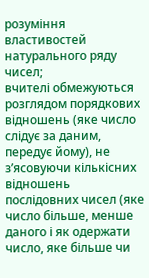розуміння властивостей натурального ряду чисел;
вчителі обмежуються розглядом порядкових відношень (яке число слідує за даним, передує йому), не з’ясовуючи кількісних відношень послідовних чисел (яке число більше, менше даного і як одержати число, яке більше чи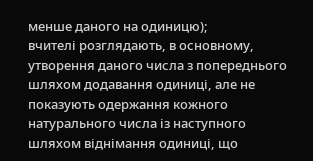менше даного на одиницю);
вчителі розглядають, в основному, утворення даного числа з попереднього шляхом додавання одиниці, але не показують одержання кожного натурального числа із наступного шляхом віднімання одиниці, що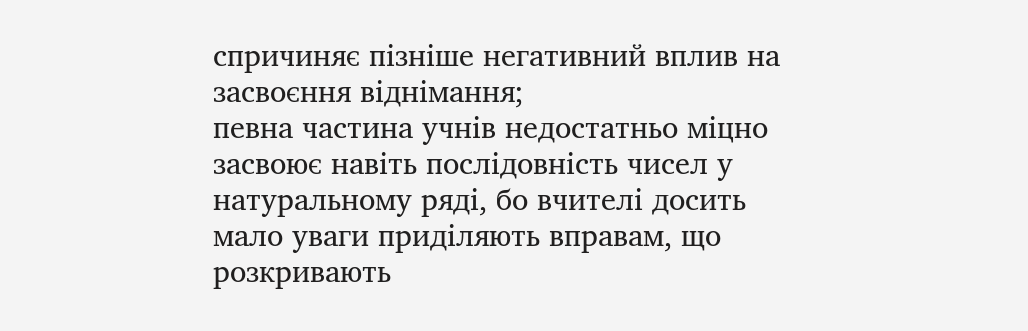спричиняє пізніше негативний вплив на засвоєння віднімання;
певна частина учнів недостатньо міцно засвоює навіть послідовність чисел у натуральному ряді, бо вчителі досить мало уваги приділяють вправам, що розкривають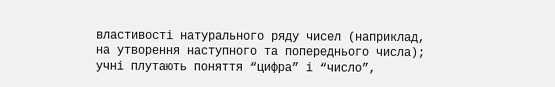властивості натурального ряду чисел (наприклад, на утворення наступного та попереднього числа);
учні плутають поняття “цифра” і “число”,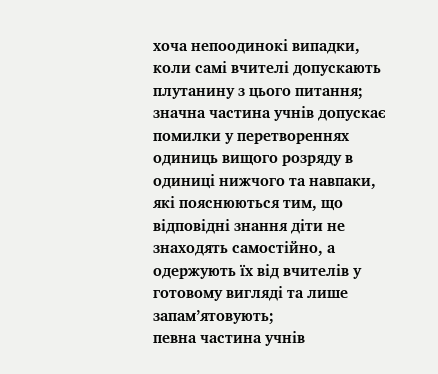хоча непоодинокі випадки, коли самі вчителі допускають плутанину з цього питання;
значна частина учнів допускає помилки у перетвореннях одиниць вищого розряду в одиниці нижчого та навпаки, які пояснюються тим, що відповідні знання діти не знаходять самостійно, а одержують їх від вчителів у готовому вигляді та лише запам’ятовують;
певна частина учнів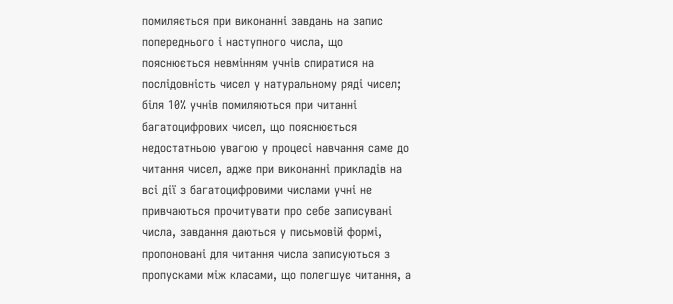помиляється при виконанні завдань на запис попереднього і наступного числа, що пояснюється невмінням учнів спиратися на послідовність чисел у натуральному ряді чисел;
біля 10% учнів помиляються при читанні багатоцифрових чисел, що пояснюється недостатньою увагою у процесі навчання саме до читання чисел, адже при виконанні прикладів на всі дії з багатоцифровими числами учні не привчаються прочитувати про себе записувані числа, завдання даються у письмовій формі, пропоновані для читання числа записуються з пропусками між класами, що полегшує читання, а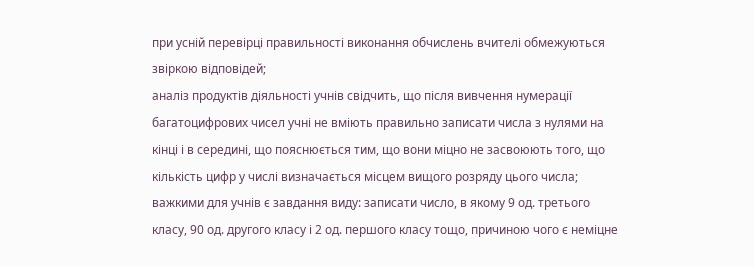при усній перевірці правильності виконання обчислень вчителі обмежуються звіркою відповідей;
аналіз продуктів діяльності учнів свідчить, що після вивчення нумерації багатоцифрових чисел учні не вміють правильно записати числа з нулями на кінці і в середині, що пояснюється тим, що вони міцно не засвоюють того, що кількість цифр у числі визначається місцем вищого розряду цього числа;
важкими для учнів є завдання виду: записати число, в якому 9 од. третього класу, 90 од. другого класу і 2 од. першого класу тощо, причиною чого є неміцне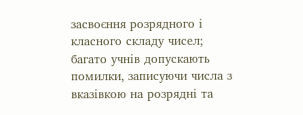засвоєння розрядного і класного складу чисел;
багато учнів допускають помилки, записуючи числа з вказівкою на розрядні та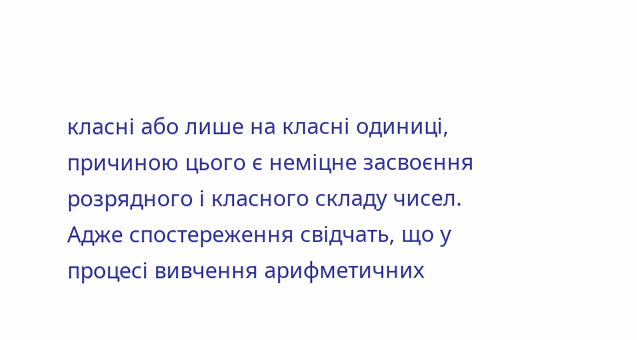класні або лише на класні одиниці, причиною цього є неміцне засвоєння розрядного і класного складу чисел. Адже спостереження свідчать, що у процесі вивчення арифметичних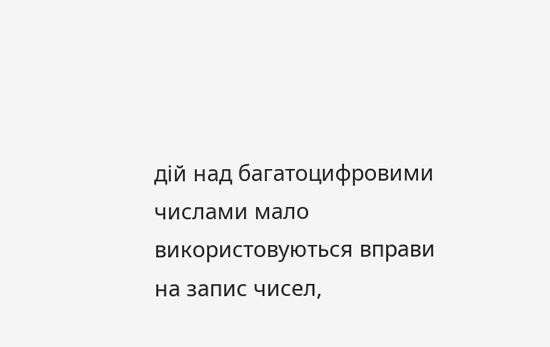дій над багатоцифровими числами мало використовуються вправи на запис чисел,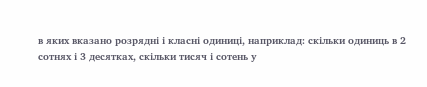в яких вказано розрядні і класні одиниці, наприклад: скільки одиниць в 2 сотнях і 3 десятках, скільки тисяч і сотень у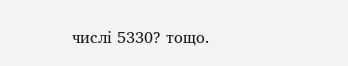числі 5330? тощо.